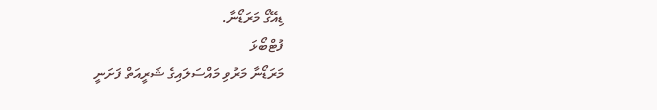ޑިއޭގޯ މަރަޑޯނާ.
ފުޓްބޯޅަ
މަރަޑޯނާ މަރުވި މައްސަލައިގެ ޝަރީއަތް ފަށަނީ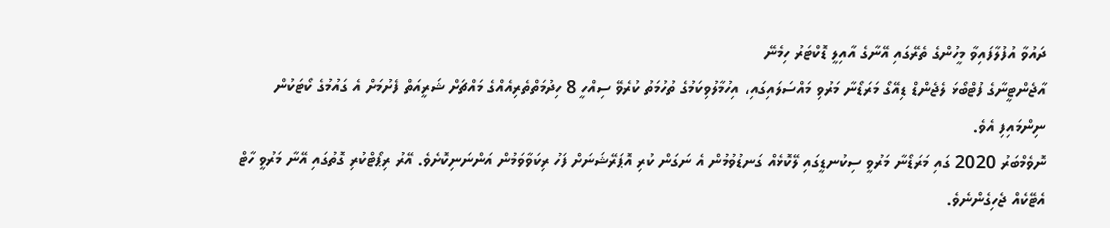ދައުވާ އުފުލާފައިވާ މީހުންގެ ތެރޭގައި އޭނާގެ އާއިލީ ޑޮކްޓަރު ހިމެނޭ
އާޖެންޓީނާގެ ފުޓްބޯޅަ ލެޖެންޑް ޑިއޭގޯ މަރަޑޯނާ މަރުވި މައްސަލައިގައި، އިހުމާލުވިކަމުގެ ތުހުމަތު ކުރެވޭ ސިއްހީ 8 ހިދުމަތްތެރިއެއްގެ މައްޗަށް ޝަރީއަތް ފެށުމަށް އެ ގައުމުގެ ކޯޓަކުން ނިންމައިފި އެވެ.
ނޮވެމްބަރު 2020 ގައި މަރަޑޯނާ މަރުވީ ސިކުނޑީގައި ލޭކޮޅެއް ގަނޑުވުމުން އެ ނަގަން ކުރި އޮޕަރޭޝަނަށް ފަހު ރިކަވާވަމުން އަންނަނިކޮށެވެ. އޭރު ރިޕޯޓްކުރި ގޮތުގައި އޭނާ މަރުވީ ހާޓް އެޓޭކެއް ޖެހިގެންނެވެ.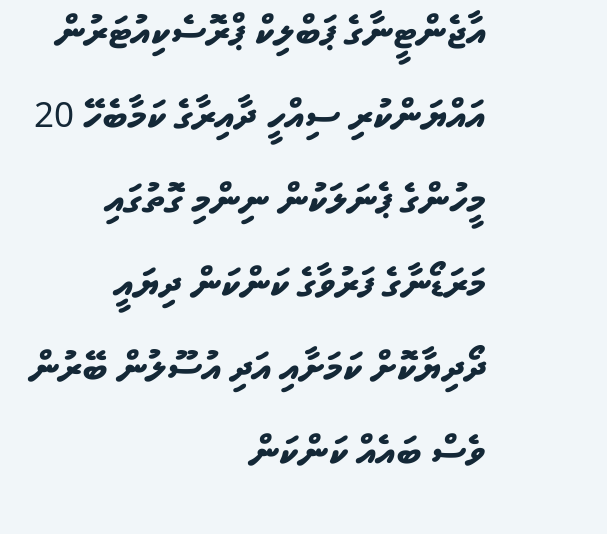އާޖެންޓީނާގެ ޕަބްލިކް ޕްރޮސެކިއުޓަރުން އައްޔަންކުރި ސިއްހީ ދާއިރާގެ ކަމާބެހޭ 20 މީހުންގެ ޕެނަލަކުން ނިންމި ގޮތުގައި މަރަޑޯނާގެ ފަރުވާގެ ކަންކަން ދިޔައީ ދޯދިޔާކޮށް ކަމަށާއި އަދި އުސޫލުން ބޭރުން ވެސް ބައެއް ކަންކަން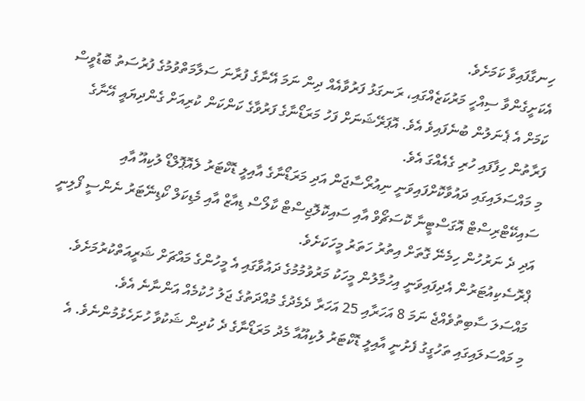ހިނގާފައިވާ ކަމަށެވެ.
އެކަށީގެންވާ ސިއްހީ މަރުކަޒެއްގައި، ރަނގަޅު ފަރުވާއެއް ދިން ނަމަ އޭނާގެ ފުރާނަ ސަލާމަތްވުމުގެ ފުރުސަތު ބޮޑުވީސް ކަމަށް އެ ޕެނަލުން ބުނެފައިވެ އެވެ. އޮޕަރޭޝަނަށް ފަހު މަރަޑޯނާގެ ފަރުވާގެ ކަންކަން ކުރިއަށް ގެންދިޔައީ އޭނާގެ ފަރާތުން ހިފާފައި ހުރި ގެއެއްގަ އެވެ.
މި މައްސަލައިގައި ދައުވާކޮށްފައިވަނީ ނިއުރޯސާޖަން އަދި މަރަޑޯނާގެ އާއިލީ ޑޮކްޓަރު ލެއޮޕޮލްޑޯ ލުކިއޫ އާއި ސައިކޭޓްރިސްޓް އޮގަސްޓީނާ ކޮސަޗޯވް އާއި ސައިކޮލޮޖިސްޓް ކާލޯސް ޑިއާޒް އާއި މެޑިކަލް ކޯޑިނޭޓަރު ނެންސީ ފޯލިނީ އަދި ދެ ނަރުހުން ހިމެނޭ ގޮތަށް އިތުރު ހަތަރު މީހަކަށެވެ.
ޕްރޮސެކިއުޓަރުން އެދިފައިވަނީ އިހުމާލުން މީހަކު މަރުވުމުމުގެ ދައުވާގައި އެ މީހުންގެ މައްޗަށް ޝަރީއަތްކުރުމަށެވެ.
މައްސަލަ ސާބިތުވެއްޖެ ނަމަ 8 އަހަރާއި 25 އަހަރާ ދެމެދުގެ މުއްދަތުގެ ޖަލު ހުކުމެއް އަންނާނެ އެވެ.
މި މައްސަލައިގައި ތަހުގީގު ފެށުނީ އާއިލީ ޑޮކްޓަރު ލުކިއޫއާ މެދު މަރަޑޯނާގެ ދެ ކުދިން ޝަކުވާ ހުށަހެޅުމުންނެވެ. އެ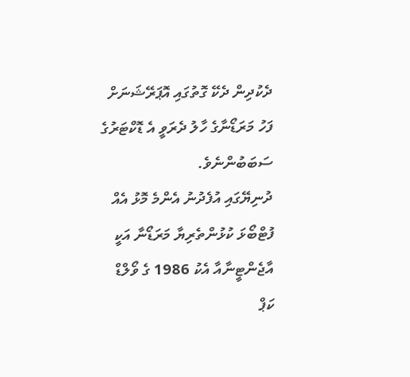ދެކުދިން ދެކޭ ގޮތުގައި އޮޕަރޭޝަނަށް ފަހު މަރަޑޯނާގެ ހާލު ދެރަވީ އެ ޑޮކްޓަރުގެ ސަބަބުންނެވެ.
ދުނިޔޭގައި އުފެދުނު އެންމެ މޮޅު އެއް ފުޓްބޯޅަ ކުޅުންތެރިޔާ މަރަޑޯނާ އަކީ އާޖެންޓީނާއާ އެކު 1986 ގެ ވޯލްޑް ކަޕް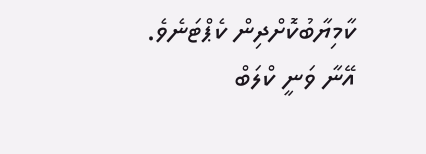ކާމިޔާބުކޮށްދިން ކެޕްޓަނެވެ. އޭނާ ވަނީ ކްލަބް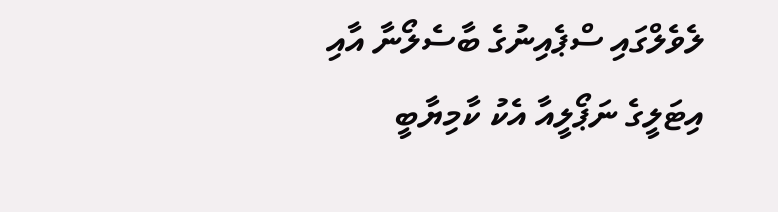ލެވެލްގައި ސްޕެއިނުގެ ބާސެލޯނާ އާއި އިޓަލީގެ ނަޕޯލީއާ އެކު ކާމިޔާބީ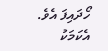ހޯދައިފަ އެވެ. އެކަމަކު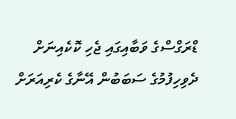ޑްރަގްސްގެ ވަބާއިގައި ޖެހި ކޮކެއިނަށް ދެވިހިފުމުގެ ސަބަބުން އޭނާގެ ކެރިއަރަށް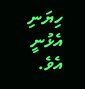ހިޔަނި އެޅުނީ އެވެ.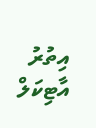އިތުރު އާޓިކަލް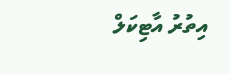އިތުރު އާޓިކަލް